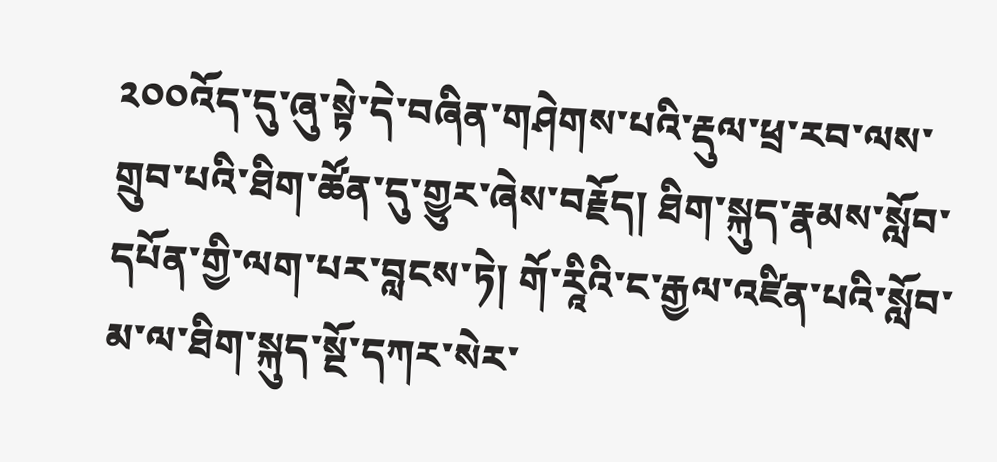༢༠༠འོད་དུ་ཞུ་སྟེ་དེ་བཞིན་གཤེགས་པའི་རྡུལ་ཕྲ་རབ་ལས་གྲུབ་པའི་ཐིག་ཚོན་དུ་གྱུར་ཞེས་བརྗོད། ཐིག་སྐུད་རྣམས་སློབ་དཔོན་གྱི་ལག་པར་བླངས་ཏེ། གོ་རཱིའི་ང་རྒྱལ་འཛིན་པའི་སློབ་མ་ལ་ཐིག་སྐུད་སྔོ་དཀར་སེར་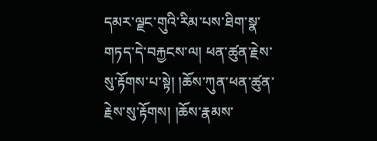དམར་ལྗང་གུའི་རིམ་པས་ཐིག་སྣ་གཏད་དེ་བརྐྱངས་ལ། ཕན་ཚུན་རྗེས་སུ་རྟོགས་པ་སྟེ། །ཆོས་ཀུན་ཕན་ཚུན་རྗེས་སུ་རྟོགས། །ཆོས་རྣམས་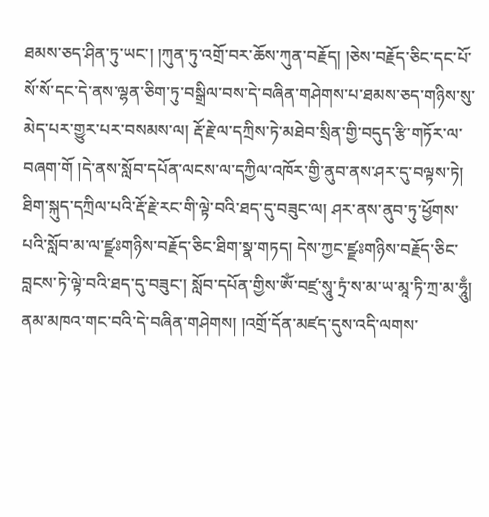ཐམས་ཅད་ཤིན་ཏུ་ཡང་། །ཀུན་ཏུ་འགྲོ་བར་ཆོས་ཀུན་བརྗོད། །ཅེས་བརྗོད་ཅིང་དང་པོ་སོ་སོ་དང་དེ་ནས་ལྷན་ཅིག་ཏུ་བསྒྲིལ་བས་དེ་བཞིན་གཤེགས་པ་ཐམས་ཅད་གཉིས་སུ་མེད་པར་གྱུར་པར་བསམས་ལ། རྡོ་རྗེ་ལ་དཀྲིས་ཏེ་མཐེབ་སྲིན་གྱི་བདུད་རྩི་གཏོར་ལ་བཞག་གོ །དེ་ནས་སློབ་དཔོན་ལངས་ལ་དཀྱིལ་འཁོར་གྱི་ནུབ་ནས་ཤར་དུ་བལྟས་ཏེ། ཐིག་སྐུད་དཀྲིལ་པའི་རྡོ་རྗེ་རང་གི་ལྟེ་བའི་ཐད་དུ་བཟུང་ལ། ཤར་ནས་ནུབ་ཏུ་ཕྱོགས་པའི་སློབ་མ་ལ་ཛྫཿགཉིས་བརྗོད་ཅིང་ཐིག་སྣ་གཏད། དེས་ཀྱང་ཛྫཿགཉིས་བརྗོད་ཅིང་བླངས་ཏེ་ལྟེ་བའི་ཐད་དུ་བཟུང་། སློབ་དཔོན་གྱིས་ༀ་བཛྲ་སཱུ་ཏྲཾ་ས་མ་ཡ་མཱ་ཏི་ཀྲ་མ་ཧཱུྃ། ནམ་མཁའ་གང་བའི་དེ་བཞིན་གཤེགས། །འགྲོ་དོན་མཛད་དུས་འདི་ལགས་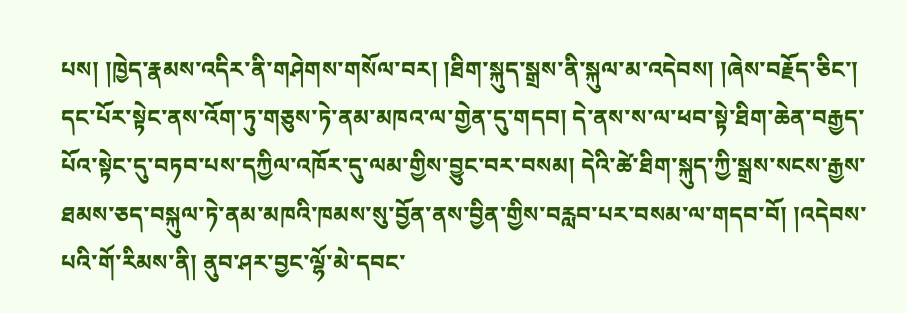པས། །ཁྱེད་རྣམས་འདིར་ནི་གཤེགས་གསོལ་བར། །ཐིག་སྐུད་སྒྲས་ནི་སྐུལ་མ་འདེབས། །ཞེས་བརྗོད་ཅིང་། དང་པོར་སྟེང་ནས་འོག་ཏུ་གཅུས་ཏེ་ནམ་མཁའ་ལ་གྱེན་དུ་གདབ། དེ་ནས་ས་ལ་ཕབ་སྟེ་ཐིག་ཆེན་བརྒྱད་པོའ་སྟེང་དུ་བཏབ་པས་དཀྱིལ་འཁོར་དུ་ལམ་གྱིས་བྱུང་བར་བསམ། དེའི་ཚེ་ཐིག་སྐུད་ཀྱི་སྒྲས་སངས་རྒྱས་ཐམས་ཅད་བསྐུལ་ཏེ་ནམ་མཁའི་ཁམས་སུ་བྱོན་ནས་བྱིན་གྱིས་བརླབ་པར་བསམ་ལ་གདབ་བོ། །འདེབས་པའི་གོ་རིམས་ནི། ནུབ་ཤར་བྱང་ལྷོ་མེ་དབང་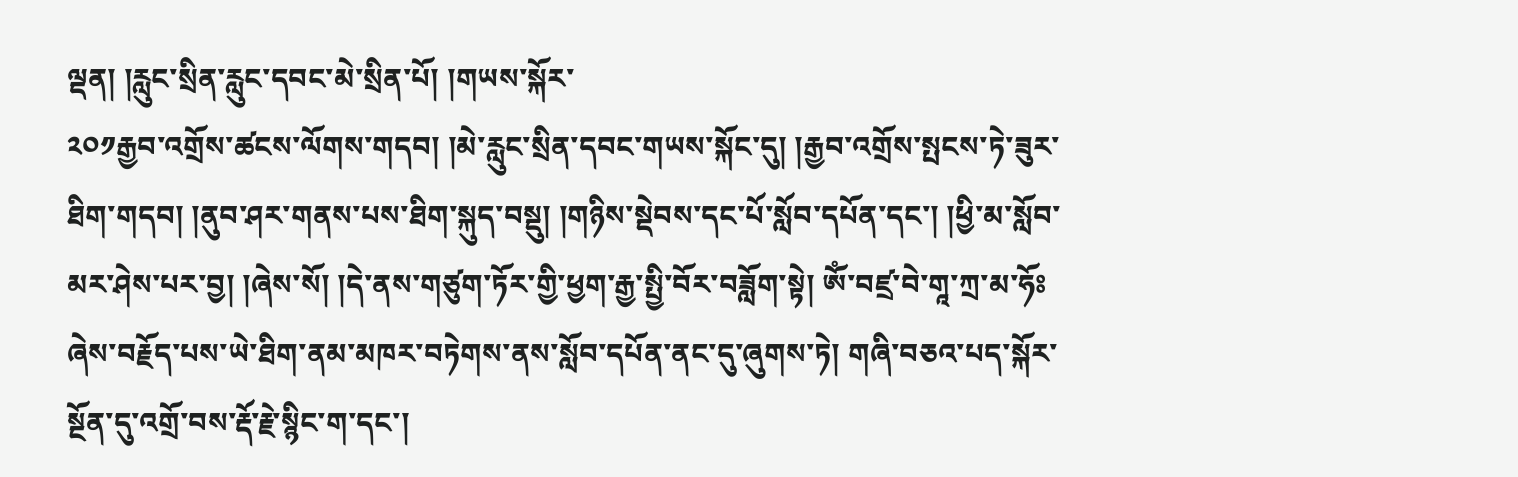ལྡན། །རླུང་སྲིན་རླུང་དབང་མེ་སྲིན་པོ། །གཡས་སྐོར་
༢༠༡རྒྱབ་འགྲོས་ཚངས་ལོགས་གདབ། །མེ་རླུང་སྲིན་དབང་གཡས་སྐོང་དུ། །རྒྱབ་འགྲོས་སྤངས་ཏེ་ཟུར་ཐིག་གདབ། །ནུབ་ཤར་གནས་པས་ཐིག་སྐུད་བསྡུ། །གཉིས་སྡེབས་དང་པོ་སློབ་དཔོན་དང་། །ཕྱི་མ་སློབ་མར་ཤེས་པར་བྱ། །ཞེས་སོ། །དེ་ནས་གཙུག་ཏོར་གྱི་ཕྱག་རྒྱ་སྤྱི་བོར་བཟློག་སྟེ། ༀ་བཛྲ་བེ་གཱ་ཀྲ་མ་ཧོཿ ཞེས་བརྗོད་པས་ཡེ་ཐིག་ནམ་མཁར་བཏེགས་ནས་སློབ་དཔོན་ནང་དུ་ཞུགས་ཏེ། གཞི་བཅའ་པད་སྐོར་སྔོན་དུ་འགྲོ་བས་རྡོ་རྗེ་སྙིང་ག་དང་།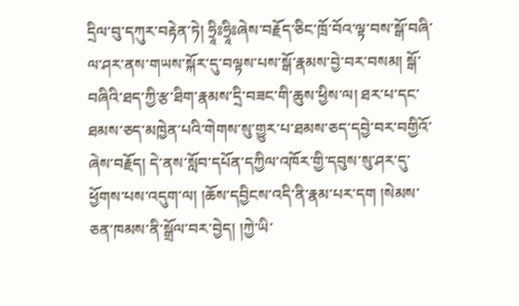དྲིལ་བུ་དཀུར་བརྟེན་ཏེ། ཧྲཱིཿཧྲཱིཿཞེས་བརྗོད་ཅིང་ཁྲོ་བོའ་ལྟ་བས་སྒོ་བཞི་ལ་ཤར་ནས་གཡས་སྐོར་དུ་བལྟས་པས་སྒོ་རྣམས་བྱེ་བར་བསམ། སྒོ་བཞིའི་ཐད་ཀྱི་རྩ་ཐིག་རྣམས་དྲི་བཟང་གི་ཆུས་ཕྱིས་ལ། ཐར་པ་དང་ཐམས་ཅད་མཁྱེན་པའི་གེགས་སུ་གྱུར་པ་ཐམས་ཅད་དབྱེ་བར་བགྱིའོ་ཞེས་བརྗོད། དེ་ནས་སློབ་དཔོན་དཀྱིལ་འཁོར་གྱི་དབུས་སུ་ཤར་དུ་ཕྱོགས་པས་འདུག་ལ། །ཆོས་དབྱིངས་འདི་ནི་རྣམ་པར་དག །སེམས་ཅན་ཁམས་ནི་སྒྲོལ་བར་བྱེད། །ཀྱེ་ཡི་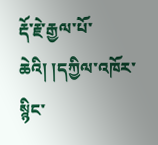རྡོ་རྗེ་རྒྱལ་པོ་ཆེའི། །དཀྱིལ་འཁོར་སྙིང་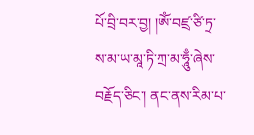པོ་བྲི་བར་བྱ། །ༀ་བཛྲ་ཙི་ཏྲ་ས་མ་ཡ་མཱ་ཏི་ཀྲ་མ་ཧཱུྃ་ཞེས་བརྗོད་ཅིང་། ནང་ནས་རིམ་པ་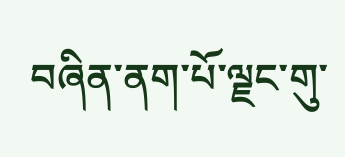བཞིན་ནག་པོ་ལྗང་གུ་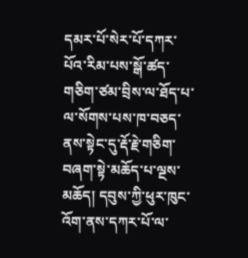དམར་པོ་སེར་པོ་དཀར་པོའ་རིམ་པས་སྒོ་ཚད་གཅིག་ཙམ་བྲིས་ལ་ཐོད་པ་ལ་སོགས་པས་ཁ་བཅད་ནས་སྟེང་དུ་རྡོ་རྗེ་གཅིག་བཞག་སྟེ་མཆོད་པ་ལྔས་མཆོད། དབུས་ཀྱི་ཕུར་ཁུང་འོག་ནས་དཀར་པོ་ལ་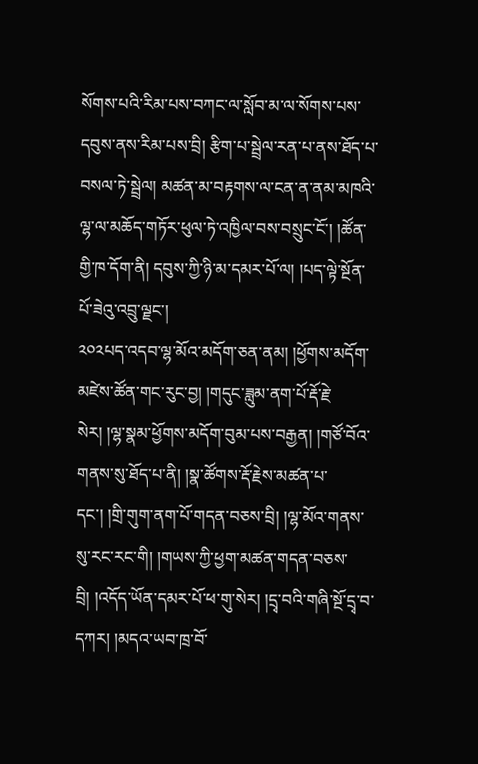སོགས་པའི་རིམ་པས་བཀང་ལ་སློབ་མ་ལ་སོགས་པས་དབུས་ནས་རིམ་པས་བྲི། རྩིག་པ་སྦྲེལ་རན་པ་ནས་ཐོད་པ་བསལ་ཏེ་སྦྲེལ། མཚན་མ་བརྟགས་ལ་ངན་ན་ནམ་མཁའི་ལྷ་ལ་མཆོད་གཏོར་ཕུལ་ཏེ་འཁྱིལ་བས་བསྲུང་ངོ་། །ཚོན་གྱི་ཁ་དོག་ནི། དབུས་ཀྱི་ཉི་མ་དམར་པོ་ལ། །པད་ལྟེ་སྔོན་པོ་ཟེའུ་འབྲུ་ལྗང་།
༢༠༢པད་འདབ་ལྷ་མོའ་མདོག་ཅན་ནམ། །ཕྱོགས་མདོག་མཛེས་ཚོན་གང་རུང་བྱ། །གདུང་ཟླུམ་ནག་པོ་རྡོ་རྗེ་སེར། །ལྷ་སྣམ་ཕྱོགས་མདོག་བུམ་པས་བརྒྱན། །གཙོ་བོའ་གནས་སུ་ཐོད་པ་ནི། །སྣ་ཚོགས་རྡོ་རྗེས་མཚན་པ་དང་། །གྲི་གུག་ནག་པོ་གདན་བཅས་བྲི། །ལྷ་མོའ་གནས་སུ་རང་རང་གི། །གཡས་ཀྱི་ཕྱག་མཚན་གདན་བཅས་བྲི། །འདོད་ཡོན་དམར་པོ་ཕ་གུ་སེར། །དྲྭ་བའི་གཞི་སྔོ་དྲྭ་བ་དཀར། །མདའ་ཡབ་ཁྲ་བོ་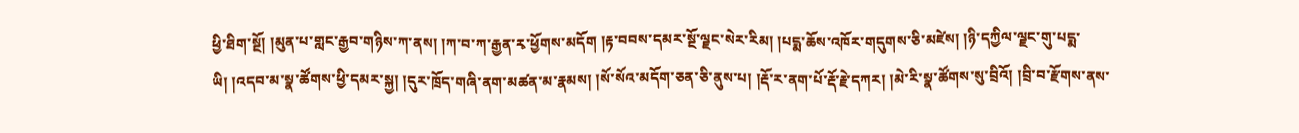ཕྱི་ཐིག་སྔོ། །མུན་པ་གླང་རྒྱབ་གཉིས་ཀ་ནས། །ཀ་བ་ཀ་རྒྱན་རྭ་ཕྱོགས་མདོག །རྟ་བབས་དམར་སྔོ་ལྗང་སེར་རིམ། །པདྨ་ཆོས་འཁོར་གདུགས་ཅི་མཛེས། །ཉི་དཀྱིལ་ལྗང་གུ་པདྨ་ཡི། །འདབ་མ་སྣ་ཚོགས་ཕྱི་དམར་སྐྱ། །དུར་ཁྲོད་གཞི་ནག་མཚན་མ་རྣམས། །སོ་སོའ་མདོག་ཅན་ཅི་ནུས་པ། །རྡོ་ར་ནག་པོ་རྡོ་རྗེ་དཀར། །མེ་རི་སྣ་ཚོགས་སུ་བྲིའོ། །བྲི་བ་རྫོགས་ནས་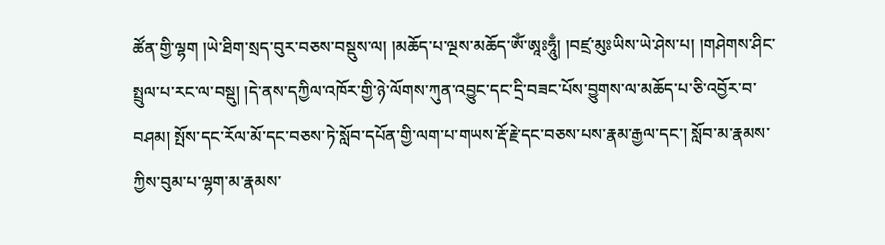ཚོན་གྱི་ལྷག །ཡེ་ཐིག་སྲད་བུར་བཅས་བསྡུས་ལ། །མཆོད་པ་ལྔས་མཆོད་ༀ་ཨཱཿཧཱུྃ། །བཛྲ་མུཿཡིས་ཡེ་ཤེས་པ། །གཤེགས་ཤིང་སྤྲུལ་པ་རང་ལ་བསྡུ། །དེ་ནས་དཀྱིལ་འཁོར་གྱི་ཉེ་ལོགས་ཀུན་འབྱུང་དང་དྲི་བཟང་པོས་བྱུགས་ལ་མཆོད་པ་ཅི་འབྱོར་བ་བཤམ། སྤོས་དང་རོལ་མོ་དང་བཅས་ཏེ་སློབ་དཔོན་གྱི་ལག་པ་གཡས་རྡོ་རྗེ་དང་བཅས་པས་རྣམ་རྒྱལ་དང་། སློབ་མ་རྣམས་ཀྱིས་བུམ་པ་ལྷག་མ་རྣམས་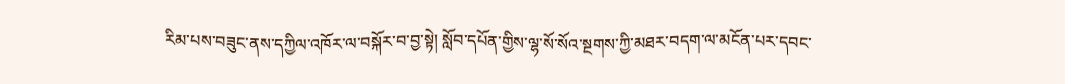རིམ་པས་བཟུང་ནས་དཀྱིལ་འཁོར་ལ་བསྐོར་བ་བྱ་སྟེ། སློབ་དཔོན་གྱིས་ལྷ་སོ་སོའ་སྔགས་ཀྱི་མཐར་བདག་ལ་མངོན་པར་དབང་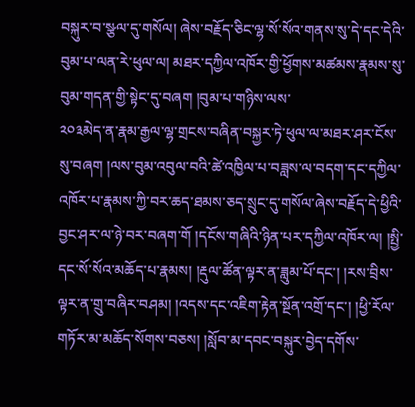བསྐུར་བ་སྩལ་དུ་གསོལ། ཞེས་བརྗོད་ཅིང་ལྷ་སོ་སོའ་གནས་སུ་དེ་དང་དེའི་བུམ་པ་ལན་རེ་ཕུལ་ལ། མཐར་དཀྱིལ་འཁོར་གྱི་ཕྱོགས་མཚམས་རྣམས་སུ་བུམ་གདན་གྱི་སྟེང་དུ་བཞག །བུམ་པ་གཉིས་ལས་
༢༠༣མེད་ན་རྣམ་རྒྱལ་ལྷ་གྲངས་བཞིན་བསྐྱར་ཏེ་ཕུལ་ལ་མཐར་ཤར་ངོས་སུ་བཞག །ལས་བུམ་འབུལ་བའི་ཚེ་འཁྱིལ་པ་བཟླས་ལ་བདག་དང་དཀྱིལ་འཁོར་པ་རྣམས་ཀྱི་བར་ཆད་ཐམས་ཅད་སྲུང་དུ་གསོལ་ཞེས་བརྗོད་དེ་ཕྱིའི་བྱང་ཤར་ལ་ཉེ་བར་བཞག་གོ །དངོས་གཞིའི་ཉིན་པར་དཀྱིལ་འཁོར་ལ། །སྤྱི་དང་སོ་སོའ་མཆོད་པ་རྣམས། །རྡུལ་ཚོན་ལྟར་ན་ཟླུམ་པོ་དང་། །རས་བྲིས་ལྟར་ན་གྲུ་བཞིར་བཤམ། །འདས་དང་འཇིག་རྟེན་སྔོན་འགྲོ་དང་། །ཕྱི་རོལ་གཏོར་མ་མཆོད་སོགས་བཅས། །སློབ་མ་དབང་བསྐུར་བྱེད་དགོས་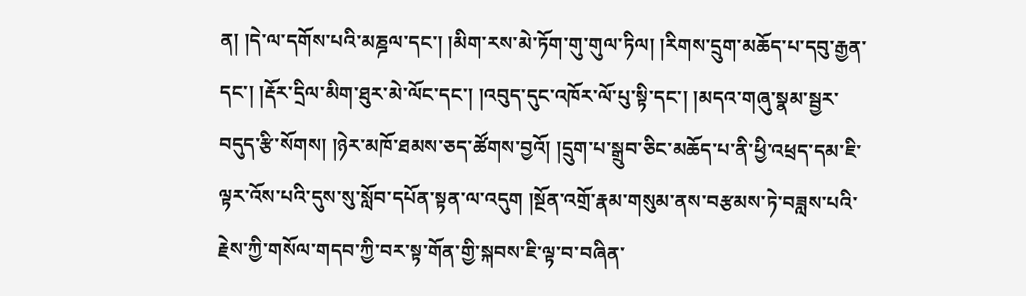ན། །དེ་ལ་དགོས་པའི་མཎྜལ་དང་། །མིག་རས་མེ་ཏོག་གུ་གུལ་ཏིལ། །རིགས་དྲུག་མཆོད་པ་དབུ་རྒྱན་དང་། །རྡོར་དྲིལ་མིག་ཐུར་མེ་ལོང་དང་། །འབུད་དུང་འཁོར་ལོ་པུ་སྟི་དང་། །མདའ་གཞུ་སྣམ་སྦྱར་བདུད་རྩི་སོགས། །ཉེར་མཁོ་ཐམས་ཅད་ཚོགས་བྱའོ། །དྲུག་པ་སྒྲུབ་ཅིང་མཆོད་པ་ནི་ཕྱི་འཕྲད་དམ་ཇི་ལྟར་འོས་པའི་དུས་སུ་སློབ་དཔོན་སྟན་ལ་འདུག །སྔོན་འགྲོ་རྣམ་གསུམ་ནས་བརྩམས་ཏེ་བཟླས་པའི་རྗེས་ཀྱི་གསོལ་གདབ་ཀྱི་བར་སྟ་གོན་གྱི་སྐབས་ཇི་ལྟ་བ་བཞིན་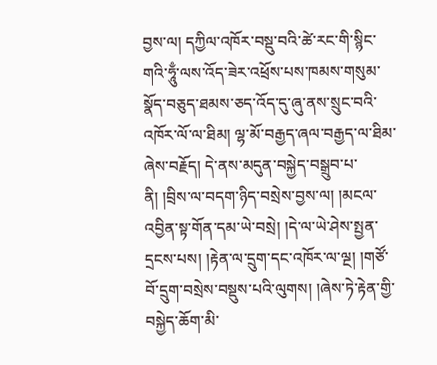བྱས་ལ། དཀྱིལ་འཁོར་བསྡུ་བའི་ཚེ་རང་གི་སྙིང་གའི་ཧཱུྃ་ལས་འོད་ཟེར་འཕྲོས་པས་ཁམས་གསུམ་སྣོད་བཅུད་ཐམས་ཅད་འོད་དུ་ཞུ་ནས་སྲུང་བའི་འཁོར་ལོ་ལ་ཐིམ། ལྷ་མོ་བརྒྱད་ཞལ་བརྒྱད་ལ་ཐིམ་ཞེས་བརྗོད། དེ་ནས་མདུན་བསྐྱེད་བསྒྲུབ་པ་ནི། །བྲིས་ལ་བདག་ཉིད་བསྲེས་བྱས་ལ། །མངལ་འབྱིན་སྟ་གོན་དམ་ཡེ་བསྲེ། །དེ་ལ་ཡེ་ཤེས་སྤྱན་དྲངས་པས། །རྟེན་ལ་དྲུག་དང་འཁོར་ལ་ལྔ། །གཙོ་བོ་དྲུག་བསྲེས་བསྡུས་པའི་ལུགས། །ཞེས་ཏེ་རྟེན་གྱི་བསྐྱེད་ཆོག་མི་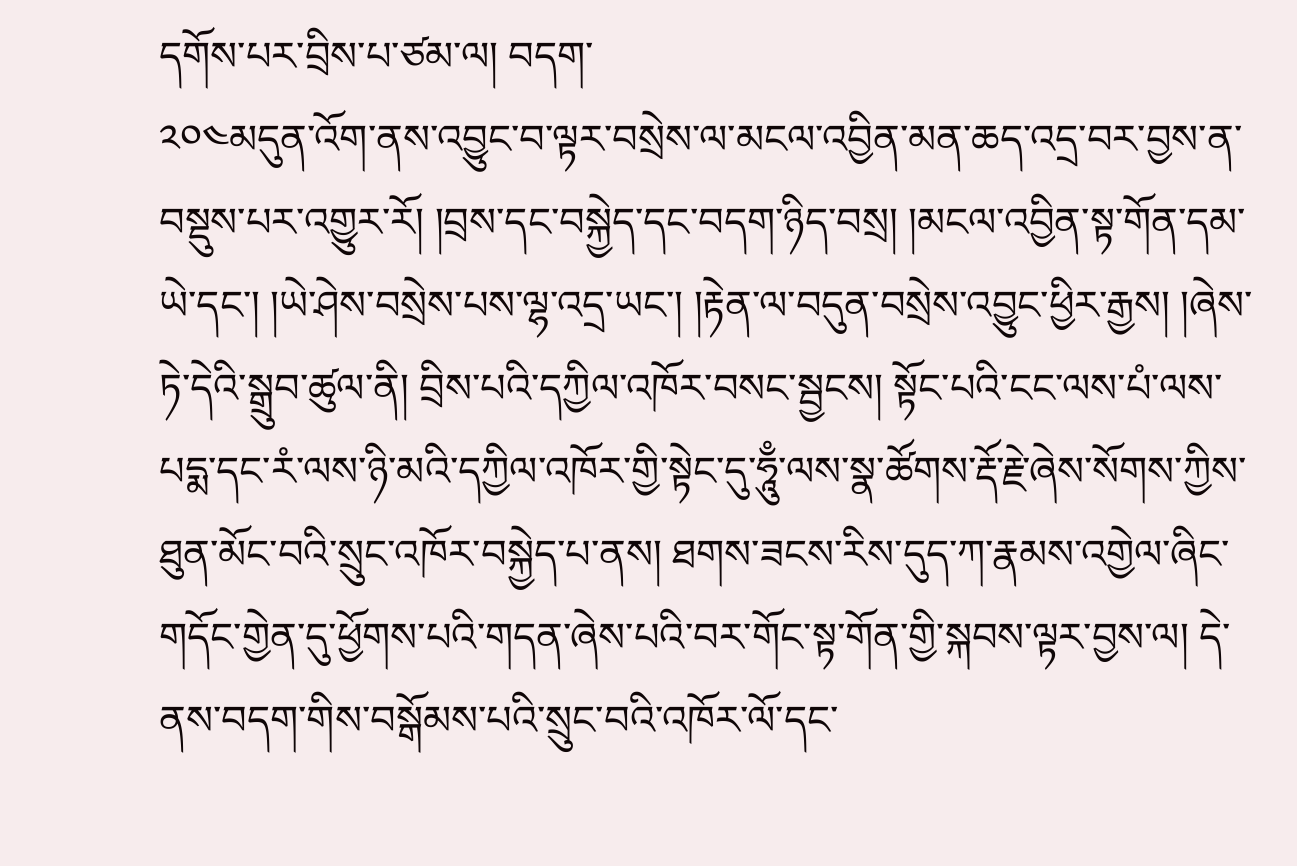དགོས་པར་བྲིས་པ་ཙམ་ལ། བདག་
༢༠༤མདུན་འོག་ནས་འབྱུང་བ་ལྟར་བསྲེས་ལ་མངལ་འབྱིན་མན་ཆད་འདྲ་བར་བྱས་ན་བསྡུས་པར་འགྱུར་རོ། །བྲས་དང་བསྐྱེད་དང་བདག་ཉིད་བསྲ། །མངལ་འབྱིན་སྟ་གོན་དམ་ཡེ་དང་། །ཡེ་ཤེས་བསྲེས་པས་ལྷ་འདྲ་ཡང་། །རྟེན་ལ་བདུན་བསྲེས་འབྱུང་ཕྱིར་རྒྱས། །ཞེས་ཏེ་དེའི་སྒྲུབ་ཚུལ་ནི། བྲིས་པའི་དཀྱིལ་འཁོར་བསང་སྦྱངས། སྟོང་པའི་ངང་ལས་པཾ་ལས་པདྨ་དང་རཾ་ལས་ཉི་མའི་དཀྱིལ་འཁོར་གྱི་སྟེང་དུ་ཧཱུྃ་ལས་སྣ་ཚོགས་རྡོ་རྗེ་ཞེས་སོགས་ཀྱིས་ཐུན་མོང་བའི་སྲུང་འཁོར་བསྐྱེད་པ་ནས། ཐགས་ཟངས་རིས་དུད་ཀ་རྣམས་འགྱེལ་ཞིང་གདོང་གྱེན་དུ་ཕྱོགས་པའི་གདན་ཞེས་པའི་བར་གོང་སྟ་གོན་གྱི་སྐབས་ལྟར་བྱས་ལ། དེ་ནས་བདག་གིས་བསྒོམས་པའི་སྲུང་བའི་འཁོར་ལོ་དང་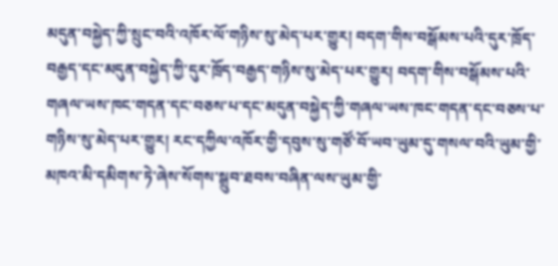མདུན་བསྐྱེད་ཀྱི་སྲུང་བའི་འཁོར་ལོ་གཉིས་སུ་མེད་པར་གྱུར། བདག་གིས་བསྒོམས་པའི་དུར་ཁྲོད་བརྒྱད་དང་མདུན་བསྐྱེད་ཀྱི་དུར་ཁྲོད་བརྒྱད་གཉིས་སུ་མེད་པར་གྱུར། བདག་གིས་བསྒོམས་པའི་གཞལ་ཡས་ཁང་གདན་དང་བཅས་པ་དང་མདུན་བསྐྱེད་ཀྱི་གཞལ་ཡས་ཁང་གདན་དང་བཅས་པ་གཉིས་སུ་མེད་པར་གྱུར། རང་དཀྱིལ་འཁོར་གྱི་དབུས་སུ་གཙོ་བོ་ཡབ་ཡུམ་དུ་གསལ་བའི་ཡུམ་གྱི་མཁའ་མི་དམིགས་ཏེ་ཞེས་སོགས་སྒྲུབ་ཐབས་བཞིན་ལས་ཡུམ་གྱི་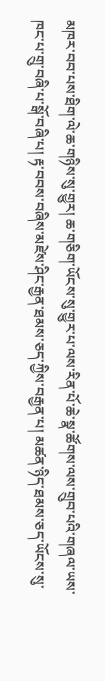མཁར་བབ་པས་ཐིག་ལེ་ཆ་གཉིས་སུ་གྱུར། ཆ་གཅིག་ཡོངས་སུ་གྱུར་པ་ལས་རིན་པོ་ཆེ་སྣ་ཚོགས་ལས་གྲུབ་པའི་གཞལ་ཡས་ཁང་པ་གྲུ་བཞི་པ་སྒོ་བཞི་པ། རྟ་བབས་བཞིས་མཛེས་ཤིང་རྒྱན་ཐམས་ཅད་ཀྱིས་བརྒྱན་པ། མཚན་ཉིད་ཐམས་ཅད་ཡོངས་སུ་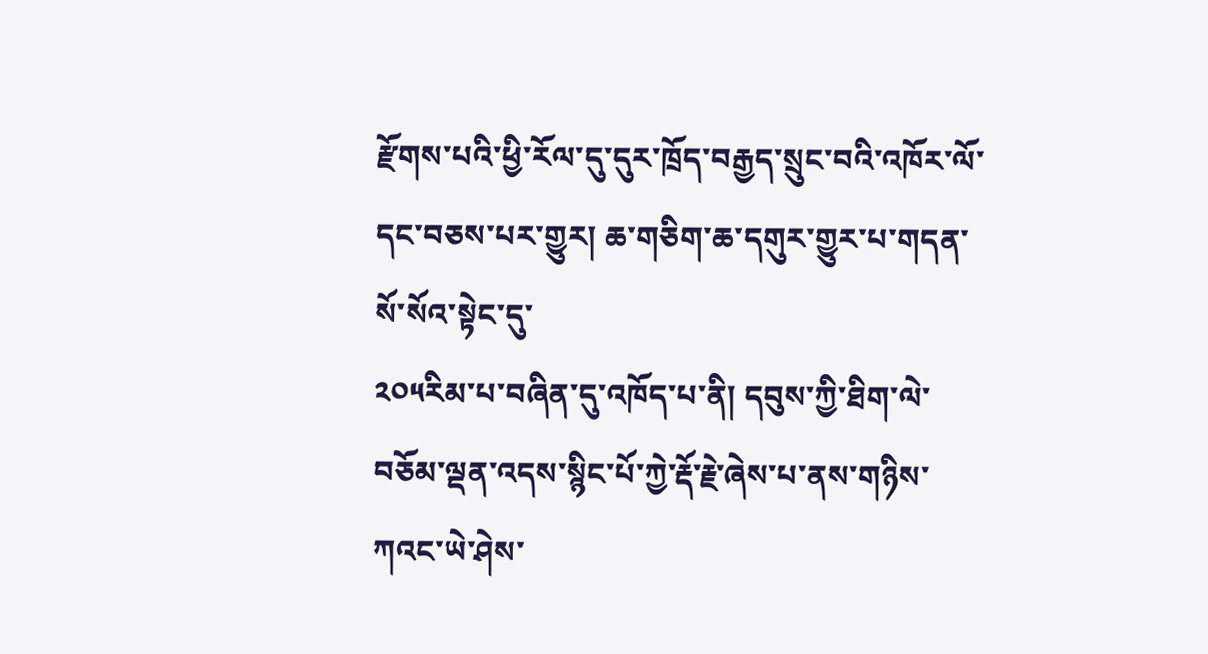རྫོགས་པའི་ཕྱི་རོལ་དུ་དུར་ཁྲོད་བརྒྱད་སྲུང་བའི་འཁོར་ལོ་དང་བཅས་པར་གྱུར། ཆ་གཅིག་ཆ་དགུར་གྱུར་པ་གདན་སོ་སོའ་སྟེང་དུ་
༢༠༥རིམ་པ་བཞིན་དུ་འཁོད་པ་ནི། དབུས་ཀྱི་ཐིག་ལེ་བཅོམ་ལྡན་འདས་སྙིང་པོ་ཀྱེ་རྡོ་རྗེ་ཞེས་པ་ནས་གཉིས་ཀའང་ཡེ་ཤེས་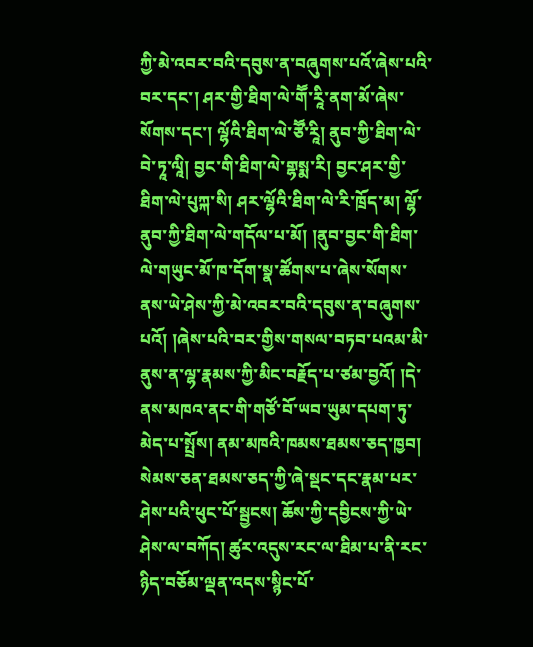ཀྱི་མེ་འབར་བའི་དབུས་ན་བཞུགས་པའོ་ཞེས་པའི་བར་དང་། ཤར་གྱི་ཐིག་ལེ་གཽ་རཱི་ནག་མོ་ཞེས་སོགས་དང་། ལྷོའི་ཐིག་ལེ་ཙཽ་རཱི། ནུབ་ཀྱི་ཐིག་ལེ་བེ་ཏཱ་ལཱི། བྱང་གི་ཐིག་ལེ་གྷསྨ་རི། བྱང་ཤར་གྱི་ཐིག་ལེ་པུཀྐ་སི། ཤར་ལྷོའི་ཐིག་ལེ་རི་ཁྲོད་མ། ལྷོ་ནུབ་ཀྱི་ཐིག་ལེ་གདོལ་པ་མོ། །ནུབ་བྱང་གི་ཐིག་ལེ་གཡུང་མོ་ཁ་དོག་སྣ་ཚོགས་པ་ཞེས་སོགས་ནས་ཡེ་ཤེས་ཀྱི་མེ་འབར་བའི་དབུས་ན་བཞུགས་པའོ། །ཞེས་པའི་བར་གྱིས་གསལ་བཏབ་པའམ་མི་ནུས་ན་ལྷ་རྣམས་ཀྱི་མིང་བརྗོད་པ་ཙམ་བྱའོ། །དེ་ནས་མཁའ་ནང་གི་གཙོ་བོ་ཡབ་ཡུམ་དཔག་ཏུ་མེད་པ་སྤྲོས། ནམ་མཁའི་ཁམས་ཐམས་ཅད་ཁྱབ། སེམས་ཅན་ཐམས་ཅད་ཀྱི་ཞེ་སྡང་དང་རྣམ་པར་ཤེས་པའི་ཕུང་པོ་སྦྱངས། ཆོས་ཀྱི་དབྱིངས་ཀྱི་ཡེ་ཤེས་ལ་བཀོད། ཚུར་འདུས་རང་ལ་ཐིམ་པ་ནི་རང་ཉིད་བཅོམ་ལྡན་འདས་སྙིང་པོ་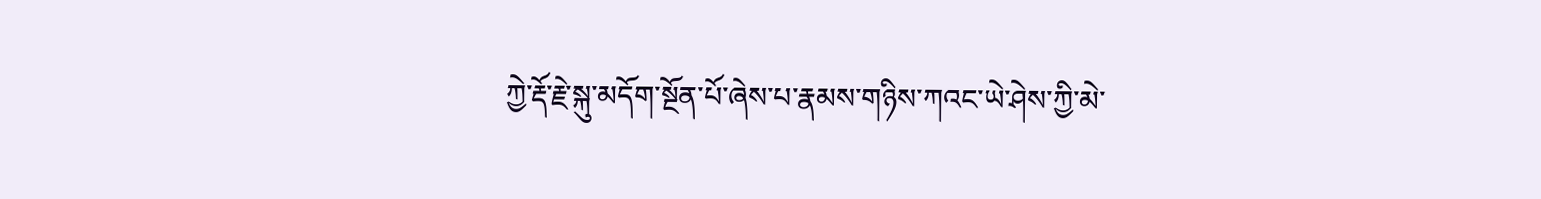ཀྱེ་རྡོ་རྗེ་སྐུ་མདོག་སྔོན་པོ་ཞེས་པ་རྣམས་གཉིས་ཀའང་ཡེ་ཤེས་ཀྱི་མེ་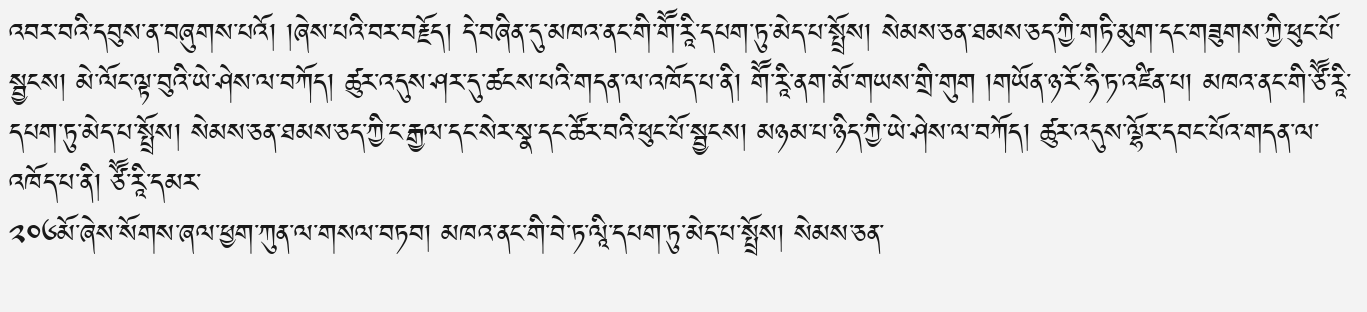འབར་བའི་དབུས་ན་བཞུགས་པའོ། །ཞེས་པའི་བར་བརྗོད། དེ་བཞིན་དུ་མཁའ་ནང་གི་གཽ་རཱི་དཔག་ཏུ་མེད་པ་སྤྲོས། སེམས་ཅན་ཐམས་ཅད་ཀྱི་གཏི་མུག་དང་གཟུགས་ཀྱི་ཕུང་པོ་སྦྱངས། མེ་ལོང་ལྟ་བུའི་ཡེ་ཤེས་ལ་བཀོད། ཚུར་འདུས་ཤར་དུ་ཚངས་པའི་གདན་ལ་འཁོད་པ་ནི། གཽ་རཱི་ནག་མོ་གཡས་གྲི་གུག །གཡོན་ཉ་རོ་ཧི་ཏ་འཛིན་པ། མཁའ་ནང་གི་ཙཽ་རཱི་དཔག་ཏུ་མེད་པ་སྤྲོས། སེམས་ཅན་ཐམས་ཅད་ཀྱི་ང་རྒྱལ་དང་སེར་སྣ་དང་ཚོར་བའི་ཕུང་པོ་སྦྱངས། མཉམ་པ་ཉིད་ཀྱི་ཡེ་ཤེས་ལ་བཀོད། ཚུར་འདུས་ལྷོར་དབང་པོའ་གདན་ལ་འཁོད་པ་ནི། ཙཽ་རཱི་དམར་
༢༠༦མོ་ཞེས་སོགས་ཞལ་ཕྱག་ཀུན་ལ་གསལ་བཏབ། མཁའ་ནང་གི་བེ་ཏ་ལཱི་དཔག་ཏུ་མེད་པ་སྤྲོས། སེམས་ཅན་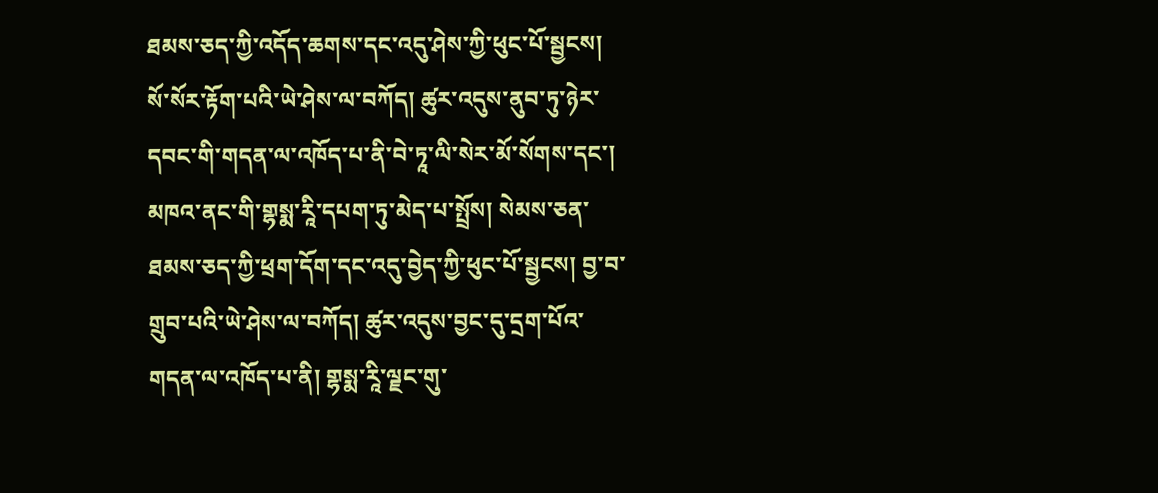ཐམས་ཅད་ཀྱི་འདོད་ཆགས་དང་འདུ་ཤེས་ཀྱི་ཕུང་པོ་སྦྱངས། སོ་སོར་རྟོག་པའི་ཡེ་ཤེས་ལ་བཀོད། ཚུར་འདུས་ནུབ་ཏུ་ཉེར་དབང་གི་གདན་ལ་འཁོད་པ་ནི་བེ་ཏཱ་ལི་སེར་མོ་སོགས་དང་། མཁའ་ནང་གི་གྷསྨ་རཱི་དཔག་ཏུ་མེད་པ་སྤྲོས། སེམས་ཅན་ཐམས་ཅད་ཀྱི་ཕྲག་དོག་དང་འདུ་བྱེད་ཀྱི་ཕུང་པོ་སྦྱངས། བྱ་བ་གྲུབ་པའི་ཡེ་ཤེས་ལ་བཀོད། ཚུར་འདུས་བྱང་དུ་དྲག་པོའ་གདན་ལ་འཁོད་པ་ནི། གྷསྨ་རཱི་ལྗང་གུ་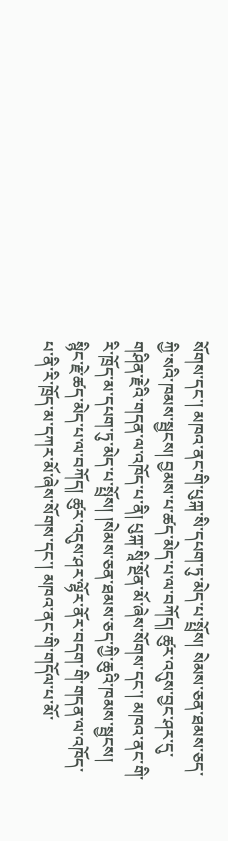སོགས་དང་། མཁའ་ནང་གི་པུཀྐ་སི་དཔག་ཏུ་མེད་པ་སྤྲོས། སེམས་ཅན་ཐམས་ཅད་ཀྱི་སའི་ཁམས་སྦྱངས། བྱམས་པ་ཚད་མེད་པ་ལ་བཀོད། ཚུར་འདུས་བྱང་ཤར་དུ་གཤིན་རྗེའི་གདན་ལ་འཁོད་པ་ནི། པུཀྐ་སཱི་སྔོན་མོ་ཞེས་སོགས་དང་། མཁའ་ནང་གི་རི་ཁྲོད་མ་དཔག་ཏུ་མེད་པ་སྤྲོས། །སེམས་ཅན་ཐམས་ཅད་ཀྱི་ཆུའི་ཁམས་སྦྱངས། སྙིང་རྗེ་ཚད་མེད་པ་ལ་བཀོད། ཚུར་འདུས་ཤར་ལྷོར་ནོར་བདག་གི་གདན་ལ་འཁོད་པ་ནི་རི་ཁྲོད་མ་དཀར་མོ་ཞེས་སོགས་དང་། མཁའ་ནང་གི་གདོལ་པ་མོ་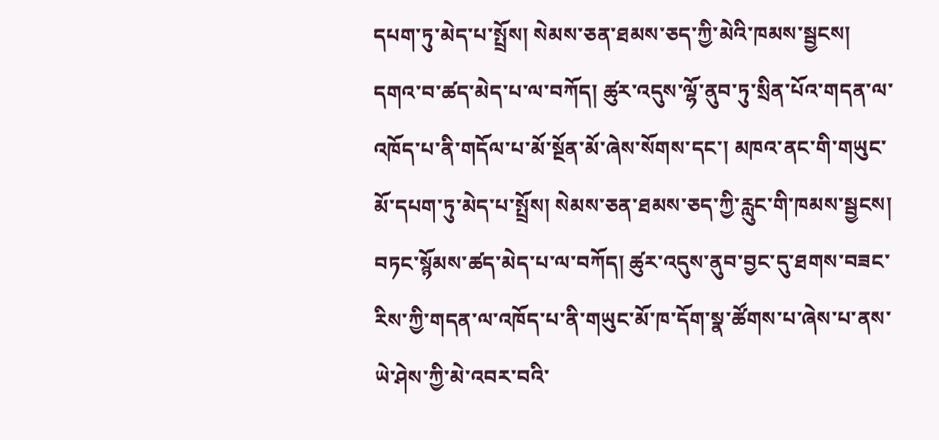དཔག་ཏུ་མེད་པ་སྤྲོས། སེམས་ཅན་ཐམས་ཅད་ཀྱི་མེའི་ཁམས་སྦྱངས། དགའ་བ་ཚད་མེད་པ་ལ་བཀོད། ཚུར་འདུས་ལྷོ་ནུབ་ཏུ་སྲིན་པོའ་གདན་ལ་འཁོད་པ་ནི་གདོལ་པ་མོ་སྔོན་མོ་ཞེས་སོགས་དང་། མཁའ་ནང་གི་གཡུང་མོ་དཔག་ཏུ་མེད་པ་སྤྲོས། སེམས་ཅན་ཐམས་ཅད་ཀྱི་རླུང་གི་ཁམས་སྦྱངས། བཏང་སྙོམས་ཚད་མེད་པ་ལ་བཀོད། ཚུར་འདུས་ནུབ་བྱང་དུ་ཐགས་བཟང་རིས་ཀྱི་གདན་ལ་འཁོད་པ་ནི་གཡུང་མོ་ཁ་དོག་སྣ་ཚོགས་པ་ཞེས་པ་ནས་ཡེ་ཤེས་ཀྱི་མེ་འབར་བའི་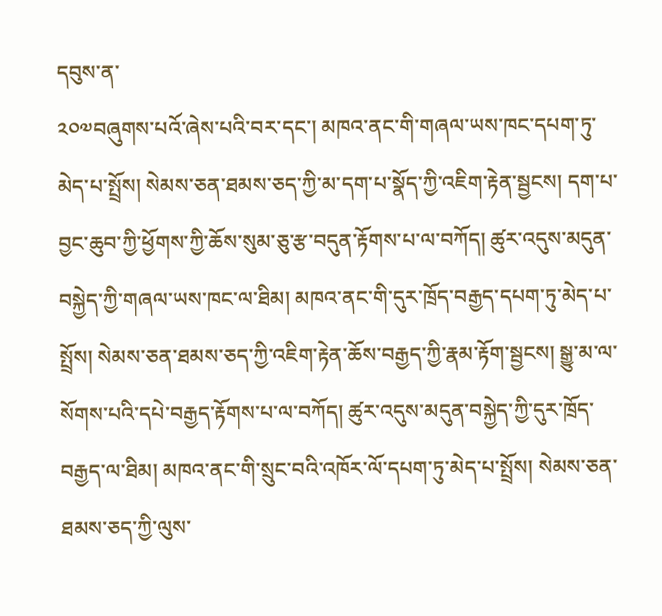དབུས་ན་
༢༠༧བཞུགས་པའོ་ཞེས་པའི་བར་དང་། མཁའ་ནང་གི་གཞལ་ཡས་ཁང་དཔག་ཏུ་མེད་པ་སྤྲོས། སེམས་ཅན་ཐམས་ཅད་ཀྱི་མ་དག་པ་སྣོད་ཀྱི་འཇིག་རྟེན་སྦྱངས། དག་པ་བྱང་ཆུབ་ཀྱི་ཕྱོགས་ཀྱི་ཆོས་སུམ་ཅུ་རྩ་བདུན་རྟོགས་པ་ལ་བཀོད། ཚུར་འདུས་མདུན་བསྐྱེད་ཀྱི་གཞལ་ཡས་ཁང་ལ་ཐིམ། མཁའ་ནང་གི་དུར་ཁྲོད་བརྒྱད་དཔག་ཏུ་མེད་པ་སྤྲོས། སེམས་ཅན་ཐམས་ཅད་ཀྱི་འཇིག་རྟེན་ཆོས་བརྒྱད་ཀྱི་རྣམ་རྟོག་སྦྱངས། སྒྱུ་མ་ལ་སོགས་པའི་དཔེ་བརྒྱད་རྟོགས་པ་ལ་བཀོད། ཚུར་འདུས་མདུན་བསྐྱེད་ཀྱི་དུར་ཁྲོད་བརྒྱད་ལ་ཐིམ། མཁའ་ནང་གི་སྲུང་བའི་འཁོར་ལོ་དཔག་ཏུ་མེད་པ་སྤྲོས། སེམས་ཅན་ཐམས་ཅད་ཀྱི་ལུས་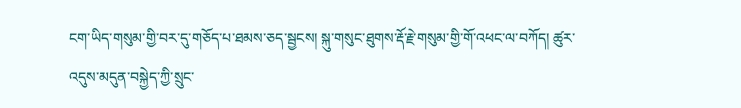ངག་ཡིད་གསུམ་གྱི་བར་དུ་གཅོད་པ་ཐམས་ཅད་སྦྱངས། སྐུ་གསུང་ཐུགས་རྡོ་རྗེ་གསུམ་གྱི་གོ་འཕང་ལ་བཀོད། ཚུར་འདུས་མདུན་བསྐྱེད་ཀྱི་སྲུང་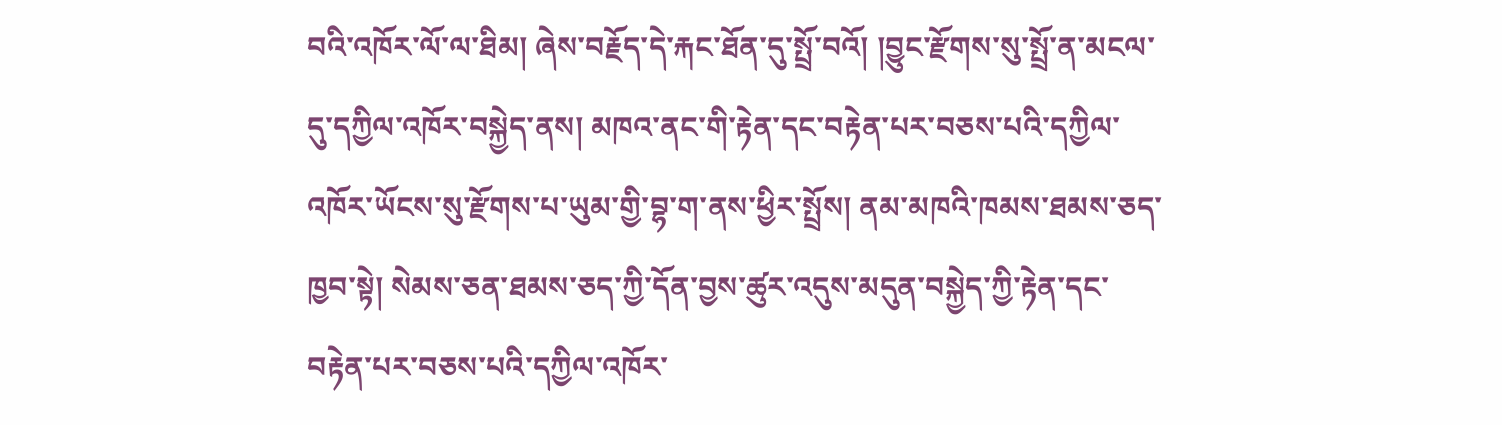བའི་འཁོར་ལོ་ལ་ཐིམ། ཞེས་བརྗོད་དེ་རྐང་ཐོན་དུ་སྤྲོ་བའོ། །བྱུང་རྫོགས་སུ་སྤྲོ་ན་མངལ་དུ་དཀྱིལ་འཁོར་བསྐྱེད་ནས། མཁའ་ནང་གི་རྟེན་དང་བརྟེན་པར་བཅས་པའི་དཀྱིལ་འཁོར་ཡོངས་སུ་རྫོགས་པ་ཡུམ་གྱི་བྷ་ག་ནས་ཕྱིར་སྤྲོས། ནམ་མཁའི་ཁམས་ཐམས་ཅད་ཁྱབ་སྟེ། སེམས་ཅན་ཐམས་ཅད་ཀྱི་དོན་བྱས་ཚུར་འདུས་མདུན་བསྐྱེད་ཀྱི་རྟེན་དང་བརྟེན་པར་བཅས་པའི་དཀྱིལ་འཁོར་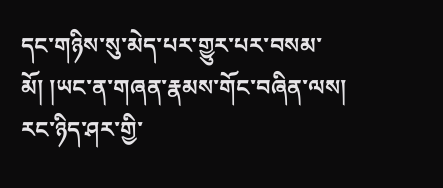དང་གཉིས་སུ་མེད་པར་གྱུར་པར་བསམ་མོ། །ཡང་ན་གཞན་རྣམས་གོང་བཞིན་ལས། རང་ཉིད་ཤར་གྱི་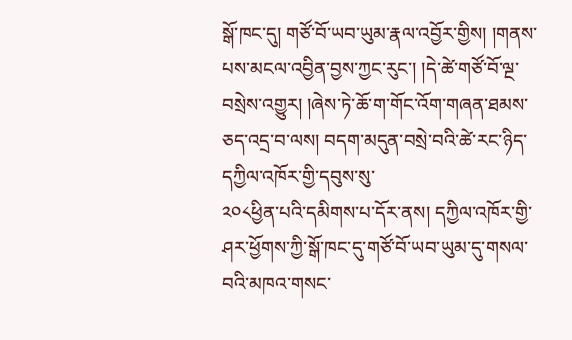སྒོ་ཁང་དུ། གཙོ་བོ་ཡབ་ཡུམ་རྣལ་འབྱོར་གྱིས། །གནས་པས་མངལ་འབྱིན་བྱས་ཀྱང་རུང་། །དེ་ཚེ་གཙོ་བོ་ལྔ་བསྲེས་འགྱུར། །ཞེས་ཏེ་ཆོ་ག་གོང་འོག་གཞན་ཐམས་ཅད་འདྲ་བ་ལས། བདག་མདུན་བསྲེ་བའི་ཚེ་རང་ཉིད་དཀྱིལ་འཁོར་གྱི་དབུས་སུ་
༢༠༨ཕྱིན་པའི་དམིགས་པ་དོར་ནས། དཀྱིལ་འཁོར་གྱི་ཤར་ཕྱོགས་ཀྱི་སྒོ་ཁང་དུ་གཙོ་བོ་ཡབ་ཡུམ་དུ་གསལ་བའི་མཁའ་གསང་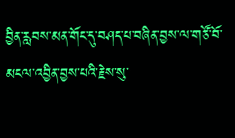བྱིན་རླབས་མན་གོང་དུ་བཤད་པ་བཞིན་བྱས་ལ་གཙོ་བོ་མངལ་འབྱིན་བྱས་པའི་རྗེས་སུ་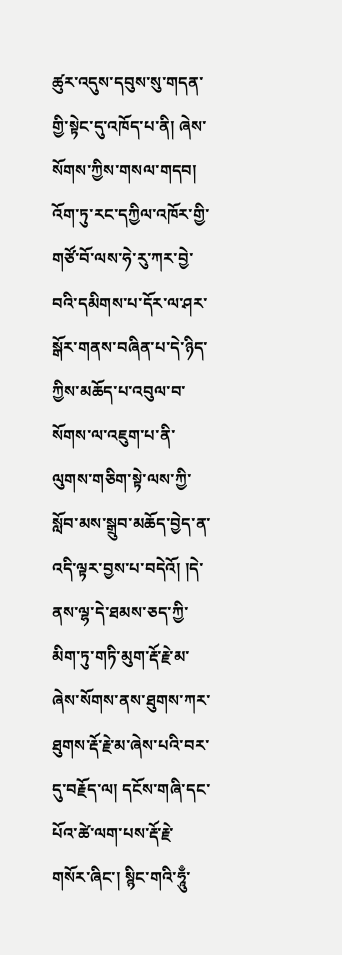ཚུར་འདུས་དབུས་སུ་གདན་གྱི་སྟེང་དུ་འཁོད་པ་ནི། ཞེས་སོགས་ཀྱིས་གསལ་གདབ། འོག་ཏུ་རང་དཀྱིལ་འཁོར་གྱི་གཙོ་བོ་ལས་ཧེ་རུ་ཀར་བྱེ་བའི་དམིགས་པ་དོར་ལ་ཤར་སྒོར་གནས་བཞིན་པ་དེ་ཉིད་ཀྱིས་མཆོད་པ་འབུལ་བ་སོགས་ལ་འཇུག་པ་ནི་ལུགས་གཅིག་སྟེ་ལས་ཀྱི་སློབ་མས་སྒྲུབ་མཆོད་བྱེད་ན་འདི་ལྟར་བྱས་པ་བདེའོ། །དེ་ནས་ལྷ་དེ་ཐམས་ཅད་ཀྱི་མིག་ཏུ་གཏི་མུག་རྡོ་རྗེ་མ་ཞེས་སོགས་ནས་ཐུགས་ཀར་ཐུགས་རྡོ་རྗེ་མ་ཞེས་པའི་བར་དུ་བརྗོད་ལ། དངོས་གཞི་དང་པོའ་ཚེ་ལག་པས་རྡོ་རྗེ་གསོར་ཞིང་། སྙིང་གའི་ཧཱུྃ་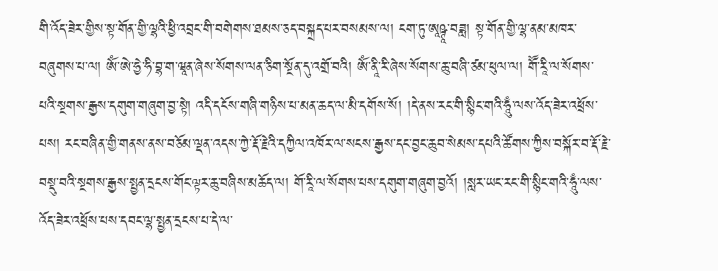གི་འོད་ཟེར་གྱིས་སྟ་གོན་གྱི་ལྷའི་ཕྱི་འབྲང་གི་བགེགས་ཐམས་ཅད་བསྐྲད་པར་བསམས་ལ། ངག་ཏུ་ཨཱཥྚཱ་བཟླ། སྟ་གོན་གྱི་ལྷ་ནམ་མཁར་བཞུགས་པ་ལ། ༀ་ཨེ་ཧྱེ་ཧི་བྷ་ག་ཝཱན་ཞེས་སོགས་ལན་ཅིག་སྔོན་དུ་འགྲོ་བའི། ༀ་ནཱི་རི་ཞེས་སོགས་ཆུ་བཞི་ཙམ་ཕུལ་ལ། གཽ་རཱི་ལ་སོགས་པའི་སྔགས་རྒྱས་དགུག་གཞུག་བྱ་སྟེ། འདི་དངོས་གཞི་གཉིས་པ་མན་ཆད་ལ་མི་དགོས་སོ། །དེ་ནས་རང་གི་སྙིང་གའི་ཧཱུྃ་ལས་འོད་ཟེར་འཕྲོས་པས། རང་བཞིན་གྱི་གནས་ནས་བཅོམ་ལྡན་འདས་ཀྱེ་རྡོ་རྗེའི་དཀྱིལ་འཁོར་ལ་སངས་རྒྱས་དང་བྱང་ཆུབ་སེམས་དཔའི་ཚོགས་ཀྱིས་བསྐོར་བ་རྡོ་རྗེ་བསྡུ་བའི་སྔགས་རྒྱས་སྤྱན་དྲངས་གོང་ལྟར་ཆུ་བཞིས་མཆོད་ལ། གོ་རཱི་ལ་སོགས་པས་དགུག་གཞུག་བྱའོ། །སླར་ཡང་རང་གི་སྙིང་གའི་ཧཱུྃ་ལས་འོད་ཟེར་འཕྲོས་པས་དབང་ལྷ་སྤྱན་དྲངས་པ་དེ་ལ་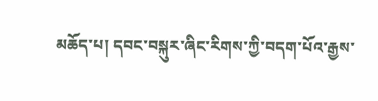མཆོད་པ། དབང་བསྐུར་ཞིང་རིགས་ཀྱི་བདག་པོའ་རྒྱས་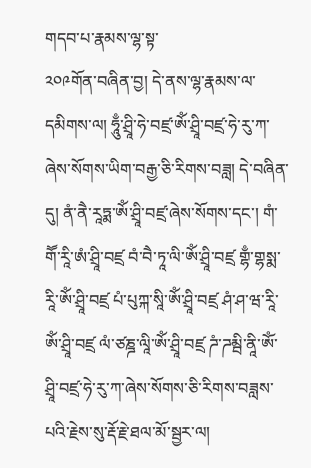གདབ་པ་རྣམས་ལྷ་སྟ་
༢༠༩གོན་བཞིན་བྱ། དེ་ནས་ལྷ་རྣམས་ལ་དམིགས་ལ། ཧཱུྃ་ཤྲཱི་ཧེ་བཛྲ་ༀ་ཤྲཱི་བཛྲ་ཧེ་རུ་ཀ་ཞེས་སོགས་ཡིག་བརྒྱ་ཅི་རིགས་བཟླ། དེ་བཞིན་དུ། ནཾ་ནཻ་རཱཏྨ་ༀ་ཤྲཱི་བཛྲ་ཞེས་སོགས་དང་། གཾ་གཽ་རཱི་ཨཾ་ཤྲཱི་བཛྲ བཾ་བཻ་ཏཱ་ལི་ༀ་ཤྲཱི་བཛྲ གྷྃ་གྷསྨ་རཱི་ༀ་ཤྲཱི་བཛྲ པཾ་པུཀྐ་སཱི་ༀ་ཤྲཱི་བཛྲ ཤཾ་ཤ་ཝ་རཱི་ༀ་ཤྲཱི་བཛྲ ལཾ་ཙཎྜ་ལཱི་ༀ་ཤྲཱི་བཛྲ ཌཾ་ཌམྦི་ནཱི་ༀ་ཤྲཱི་བཛྲ་ཧེ་རུ་ཀ་ཞེས་སོགས་ཅི་རིགས་བཟླས་པའི་རྗེས་སུ་རྡོ་རྗེ་ཐལ་མོ་སྦྱར་ལ།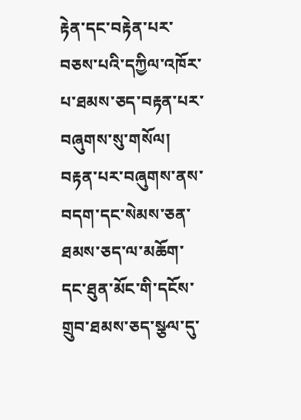རྟེན་དང་བརྟེན་པར་བཅས་པའི་དཀྱིལ་འཁོར་པ་ཐམས་ཅད་བརྟན་པར་བཞུགས་སུ་གསོལ། བརྟན་པར་བཞུགས་ནས་བདག་དང་སེམས་ཅན་ཐམས་ཅད་ལ་མཆོག་དང་ཐུན་མོང་གི་དངོས་གྲུབ་ཐམས་ཅད་སྩལ་དུ་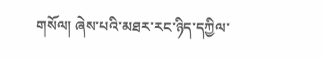གསོལ། ཞེས་པའི་མཐར་རང་ཉིད་དཀྱིལ་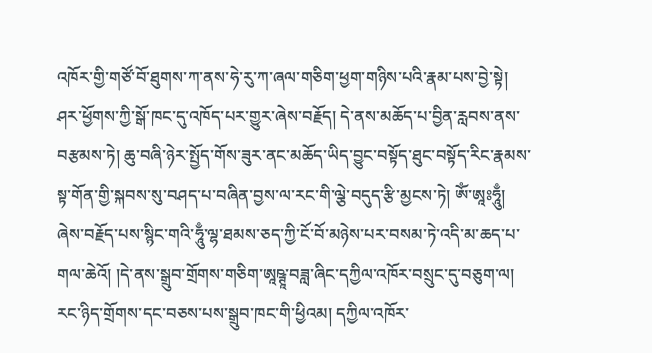འཁོར་གྱི་གཙོ་བོ་ཐུགས་ཀ་ནས་ཧེ་རུ་ཀ་ཞལ་གཅིག་ཕྱག་གཉིས་པའི་རྣམ་པས་བྱེ་སྟེ། ཤར་ཕྱོགས་ཀྱི་སྒོ་ཁང་དུ་འཁོད་པར་གྱུར་ཞེས་བརྗོད། དེ་ནས་མཆོད་པ་བྱིན་རླབས་ནས་བརྩམས་ཏེ། ཆུ་བཞི་ཉེར་སྤྱོད་གོས་ཟུར་ནང་མཆོད་ཡིད་བྱུང་བསྟོད་ཐུང་བསྟོད་རིང་རྣམས་སྟ་གོན་གྱི་སྐབས་སུ་བཤད་པ་བཞིན་བྱས་ལ་རང་གི་ལྕེ་བདུད་རྩི་མྱངས་ཏེ། ༀ་ཨཱཿཧཱུྃ། ཞེས་བརྗོད་པས་སྙིང་གའི་ཧཱུྃ་ལྷ་ཐམས་ཅད་ཀྱི་ངོ་བོ་མཉེས་པར་བསམ་ཏེ་འདི་མ་ཆད་པ་གལ་ཆེའོ། །དེ་ནས་སྒྲུབ་གྲོགས་གཅིག་ཨཱཥྚཱ་བཟླ་ཞིང་དཀྱིལ་འཁོར་བསྲུང་དུ་བཅུག་ལ། རང་ཉིད་གྲོགས་དང་བཅས་པས་སྒྲུབ་ཁང་གི་ཕྱིའམ། དཀྱིལ་འཁོར་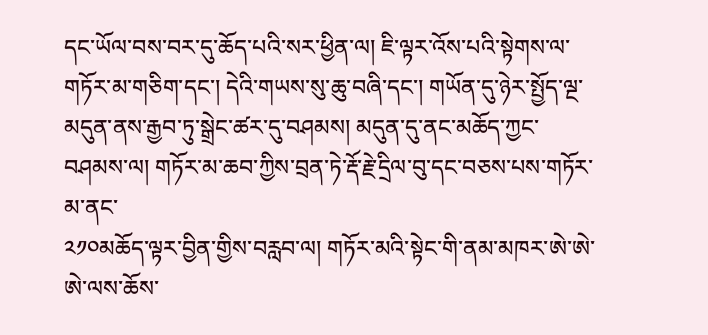དང་ཡོལ་བས་བར་དུ་ཆོད་པའི་སར་ཕྱིན་ལ། ཇི་ལྟར་འོས་པའི་སྟེགས་ལ་གཏོར་མ་གཅིག་དང་། དེའི་གཡས་སུ་ཆུ་བཞི་དང་། གཡོན་དུ་ཉེར་སྤྱོད་ལྔ་མདུན་ནས་རྒྱབ་ཏུ་སྒྲེང་ཚར་དུ་བཤམས། མདུན་དུ་ནང་མཆོད་ཀྱང་བཤམས་ལ། གཏོར་མ་ཆབ་ཀྱིས་བྲན་ཏེ་རྡོ་རྗེ་དྲིལ་བུ་དང་བཅས་པས་གཏོར་མ་ནང་
༢༡༠མཆོད་ལྟར་བྱིན་གྱིས་བརླབ་ལ། གཏོར་མའི་སྟེང་གི་ནམ་མཁར་ཨེ་ཨེ་ཨེ་ལས་ཆོས་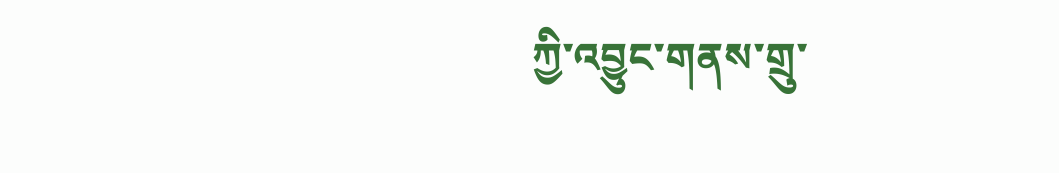ཀྱི་འབྱུང་གནས་གྲུ་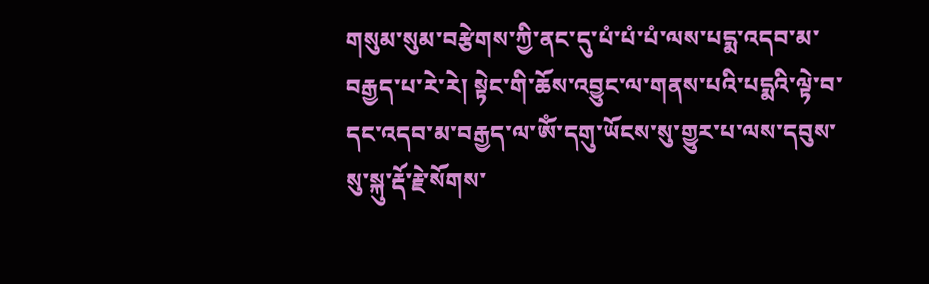གསུམ་སུམ་བརྩེགས་ཀྱི་ནང་དུ་པཾ་པཾ་པཾ་ལས་པདྨ་འདབ་མ་བརྒྱད་པ་རེ་རེ། སྟེང་གི་ཆོས་འབྱུང་ལ་གནས་པའི་པདྨའི་ལྟེ་བ་དང་འདབ་མ་བརྒྱད་ལ་ༀ་དགུ་ཡོངས་སུ་གྱུར་པ་ལས་དབུས་སུ་སྐུ་རྡོ་རྗེ་སོགས་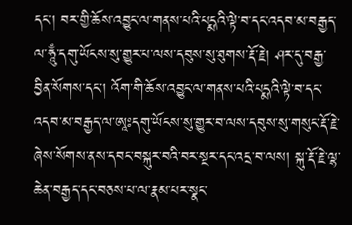དང་། བར་གྱི་ཆོས་འབྱུང་ལ་གནས་པའི་པདྨའི་ལྟེ་བ་དང་འདབ་མ་བརྒྱད་ལ་ཧཱུྃ་དགུ་ཡོངས་སུ་གྱུར་པ་ལས་དབུས་སུ་ཐུགས་རྡོ་རྗེ། ཤར་དུ་བརྒྱ་བྱིན་སོགས་དང་། འོག་གི་ཆོས་འབྱུང་ལ་གནས་པའི་པདྨའི་ལྟེ་བ་དང་འདབ་མ་བརྒྱད་ལ་ཨཱཿདགུ་ཡོངས་སུ་གྱུར་བ་ལས་དབུས་སུ་གསུང་རྡོ་རྗེ་ཞེས་སོགས་ནས་དབང་བསྐུར་བའི་བར་སྔར་དང་འདྲ་བ་ལས། སྐུ་རྡོ་རྗེ་ལྷ་ཆེན་བརྒྱད་དང་བཅས་པ་ལ་རྣམ་པར་སྣང་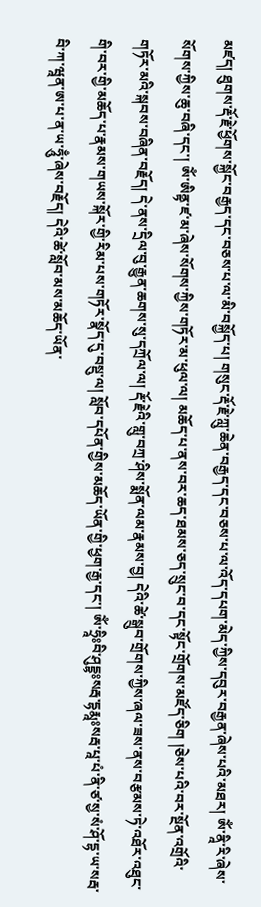མཛད། ཐུགས་རྡོ་རྗེ་ཕྱོགས་སྐྱོང་བརྒྱད་དང་བཅས་པ་ལ་མི་བསྐྱོད་པ། གསུང་རྡོ་རྗེ་ཀླུ་ཆེན་བརྒྱད་དང་བཅས་པ་ལ་འོད་དཔག་མེད་ཀྱིས་དབུར་བརྒྱན་ཞེས་པའི་མཐར། ༀ་ནཱི་རི་ཞེས་སོགས་ཀྱིས་ཆུ་བཞི་དང་། ༀ་ཨིནྟ་ཛ་མ་ཞེས་སོགས་ཀྱིས་གཏོར་མ་ཕུལ་ལ། མཆོད་པ་ནས་བར་ཆད་ཐམས་ཅད་སྲུང་བ་དང་སྟོང་གྲོགས་མཛོད་ཅིག །ཅེས་པའི་བར་སྔོན་འགྲོའི་གཏོར་མའི་སྐབས་བཞིན་བརྗོད། དེ་ནས་དྲིལ་བུ་རྒྱུན་ཆགས་སུ་དཀྲོལ་ལ། རྡོ་རྗེའི་གླུ་བཀྲ་ཤིས་སྨོན་ལམ་རྣམས་བྱ། དེའི་ཚེ་སྒྲུབ་གྲོགས་ཀྱིས་ཞལ་ཟས་ནས་བརྩམས་ཏེ་འཐོར་འཐུང་གི་བར་གྱི་མཆོད་པ་རྣམས་གཡས་སྐོར་གྱི་རིམ་པས་གཏོར་སྣོད་དུ་བསྡུ་ལ། སློབ་དཔོན་གྱིས་མཆོད་ཡོན་གྱི་ཕྱག་རྒྱ་དང་། ༀ་ཧྲཱིཿབི་ཤུདྡྷཿསརྦ་དྷརྨཱཿསརྦ་པཱ་པཾ་ནི་ཙ་སྱ་སཾ་ཤོ་དྷ་ཡ་སརྦ་བི་ཀ་ཝཱན་ཨ་པ་ན་ཡ་ཧཱུྃ་ཞེས་བརྗོད། དེའི་ཚེ་སློབ་མས་མཆོད་ཡོན་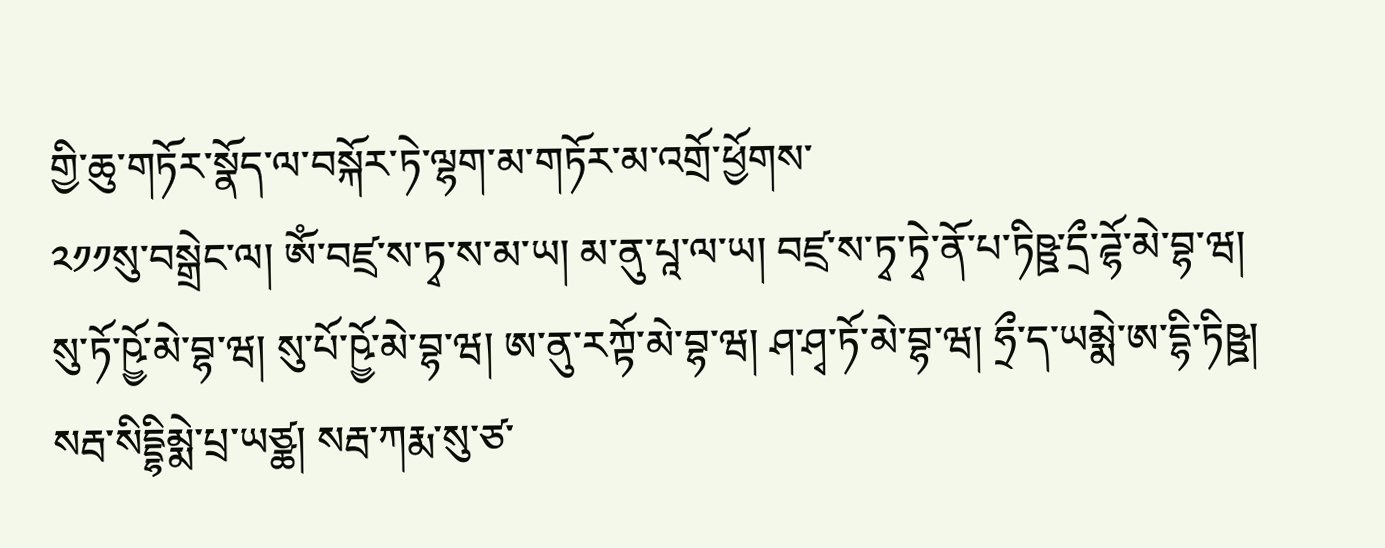གྱི་ཆུ་གཏོར་སྣོད་ལ་བསྐོར་ཏེ་ལྷག་མ་གཏོར་མ་འགྲོ་ཕྱོགས་
༢༡༡སུ་བསྒྲེང་ལ། ༀ་བཛྲ་ས་ཏྭ་ས་མ་ཡ། མ་ནུ་པཱ་ལ་ཡ། བཛྲ་ས་ཏྭ་ཏྭེ་ནོ་པ་ཏིཥྛ་དྲྀ་ཌྷོ་མེ་བྷ་ཝ། སུ་ཏོ་ཥྱོ་མེ་བྷ་ཝ། སུ་པོ་ཥྱོ་མེ་བྷ་ཝ། ཨ་ནུ་རཀྟོ་མེ་བྷ་ཝ། ཤ་ཤྭ་ཏོ་མེ་བྷ་ཝ། ཧྲྀ་ད་ཡམྨེ་ཨ་དྷི་ཏིཥྛ། སརྦ་སིདྡྷིམྨེ་པྲ་ཡཙྪ། སརྦ་ཀརྨ་སུ་ཙ་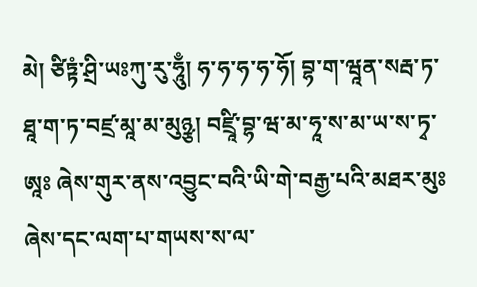མེ། ཙིཏྟཾ་ཤྲི་ཡཿཀུ་རུ་ཧཱུྃ། ཧ་ཧ་ཧ་ཧ་ཧོ། བྷ་ག་ཝཱན་སརྦ་ཏ་ཐཱ་ག་ཏ་བཛྲ་མཱ་མ་མུཉྩ། བཛྲཱི་བྷ་ཝ་མ་ཧཱ་ས་མ་ཡ་ས་ཏྭ་ཨཱཿ ཞེས་གུར་ནས་འབྱུང་བའི་ཡི་གེ་བརྒྱ་པའི་མཐར་མུཿཞེས་དང་ལག་པ་གཡས་ས་ལ་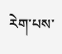རེག་པས་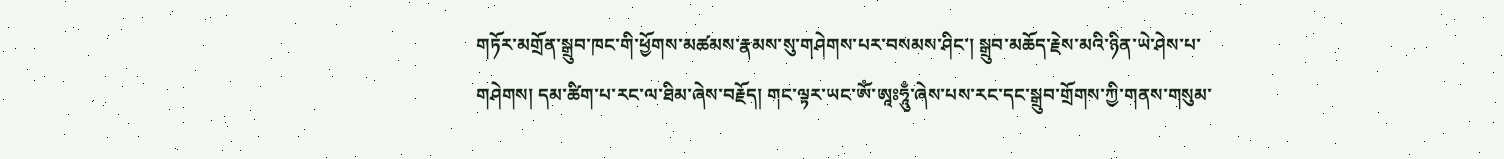གཏོར་མགྲོན་སྒྲུབ་ཁང་གི་ཕྱོགས་མཚམས་རྣམས་སུ་གཤེགས་པར་བསམས་ཤིང་། སྒྲུབ་མཆོད་རྗེས་མའི་ཉིན་ཡེ་ཤེས་པ་གཤེགས། དམ་ཚིག་པ་རང་ལ་ཐིམ་ཞེས་བརྗོད། གང་ལྟར་ཡང་ༀ་ཨཱཿཧཱུྃ་ཞེས་པས་རང་དང་སྒྲུབ་གྲོགས་ཀྱི་གནས་གསུམ་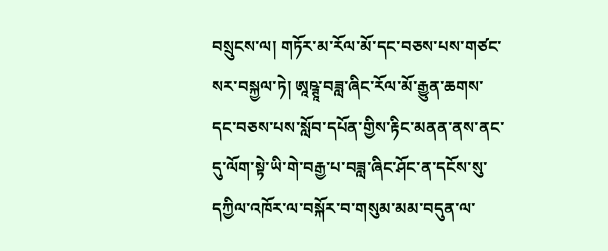བསྲུངས་ལ། གཏོར་མ་རོལ་མོ་དང་བཅས་པས་གཙང་སར་བསྐྱལ་ཏེ། ཨཱཥྚཱ་བཟླ་ཞིང་རོལ་མོ་རྒྱུན་ཆགས་དང་བཅས་པས་སློབ་དཔོན་གྱིས་རྟིང་མནན་ནས་ནང་དུ་ལོག་སྟེ་ཡི་གེ་བརྒྱ་པ་བཟླ་ཞིང་ཤོང་ན་དངོས་སུ་དཀྱིལ་འཁོར་ལ་བསྐོར་བ་གསུམ་མམ་བདུན་ལ་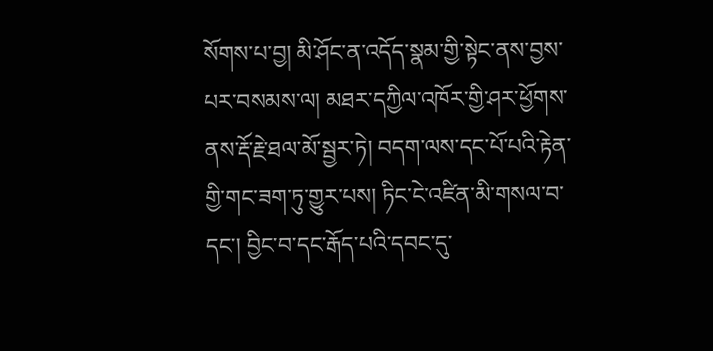སོགས་པ་བྱ། མི་ཤོང་ན་འདོད་སྣམ་གྱི་སྟེང་ནས་བྱས་པར་བསམས་ལ། མཐར་དཀྱིལ་འཁོར་གྱི་ཤར་ཕྱོགས་ནས་རྡོ་རྗེ་ཐལ་མོ་སྦྱར་ཏེ། བདག་ལས་དང་པོ་པའི་རྟེན་གྱི་གང་ཟག་ཏུ་གྱུར་པས། ཏིང་ངེ་འཛིན་མི་གསལ་བ་དང་། བྱིང་བ་དང་རྒོད་པའི་དབང་དུ་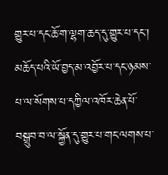གྱུར་པ་དང་ཆོ་ག་ལྷག་ཆད་དུ་གྱུར་པ་དང་། མཆོད་པའི་ཡོ་བྱད་མ་འབྱོར་པ་དང་ཉམས་པ་ལ་སོགས་པ་དཀྱིལ་འཁོར་ཆེན་པོ་བསྒྲུབ་བ་ལ་སྐྱོན་དུ་གྱུར་པ་གང་ལགས་པ་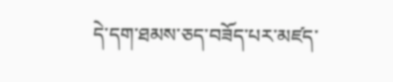དེ་དག་ཐམས་ཅད་བཟོད་པར་མཛད་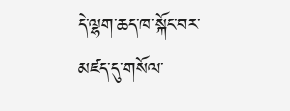དེ་ལྷག་ཆད་ཁ་སྐོང་བར་མཛད་དུ་གསོལ་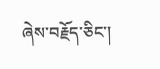ཞེས་བརྗོད་ཅིང་།